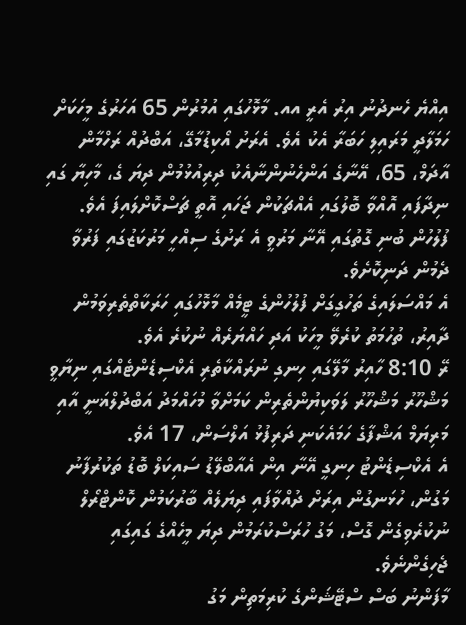އިއްޔެ ހެނދުނު އިރު އެރީ އއ. މާޅޮހުގައި އުމުރުން 65 އަހަރުގެ މީހަކަށް ހަމަލާދީ މަރައިލި ހަބަރާ އެކު އެވެ. އެރަށު އޯކިޑުމާގޭ، އަބްދުއް ރަހްމާން އާދަމް، 65، އޭނާގެ އަންހެނުންނާއެކު ދިރިއުޅުމުން ދިޔަ ގެ، މާހިޔާ ގައި ނިދާފައި އޮއްވާ ބޮލުގައި އެއްޗަކުން ޖަހައި އޮތީ ޗަސްކޮށްލައިފަ އެވެ.
ފުލުހުން ބުނި ގޮތުގައި އޭނާ މަރުވީ އެ ރަށުގެ ސިއްހީ މަރުކަޒުގައި ފަރުވާ ދެމުން ދަނިކޮށެވެ.
އެ މައްސަލައިގެ ތަހުގީގަށް ފުލުހުންގެ ޓީމެއް މާޅޮހުގައި ހަރަކާތްތެރިވަމުން ދާއިރު، ތުހުމަތު ކުރެވޭ މީހަކު އަދި ހައްޔަރެއް ނުކުރެ އެވެ.
ރޭ 8:10 ހާއިރު މާލޭގައި ހިނގި ނުރައްކާތެރި އެކްސިޑެންޓެއްގައި ނިޔާވީ މަޝްހޫރު މަޝްހޫރު ލަވަކިޔުންތެރިން ކަމަށްވާ މުހައްމަދު އަބްދުލްޣަނީ އާއި މަރިޔަމް އަޝްފާގެ ހަމައެކަނި ދަރިފުޅު އަލްސަން، 17 އެވެ.
އެ އެކްސިޑެންޓު ހިނގީ އޭނާ އިން އެއާބްލޭޑު ސައިކަލް ބޮޑު ތަކުރުފާނު މަގުން، ހުޅަނގުން އިރަށް ދުއްވާފައި ދިޔަލެއް ބާރުކަމުން ކޮންޓްރޯލް ނުކުރެވިގެން ގޮސް، މަގު ހުރަސްކުރަމުން ދިޔަ މީހެއްގެ ގައިގައި ޖެހިގެންނެވެ.
މާފަންނު ބަސް ސްޓޭޝަންގެ ކުރިމަތިން މަގު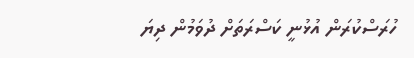ހުރަސްކުރަން އުޅުނީ ކަސްރަތަށް ދުވަމުން ދިޔަ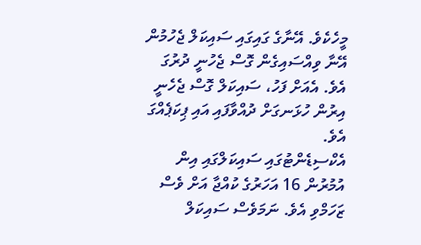މީހެކެވެ. އޭނާގެ ގައިގައި ސައިކަލް ޖެހުމުން އޭނާ ވިއްސައިގެން ގޮސް ޖެހުނީ ދުރުގަ އެވެ. އެއަށް ފަހު، ސައިކަލް ގޮސް ޖެހެނީ އިރުން ހުޅަނގަށް ދުއްވާފައި އައި ޕިކަޕެއްގަ އެވެ.
އެކްސިޑެންޓުގައި ސައިކަލްގައި އިން އުމުރުން 16 އަހަރުގެ ކުއްޖާ އަށް ވެސް ޒަހަމްވި އެވެ. ނަމަވެސް ސައިކަލް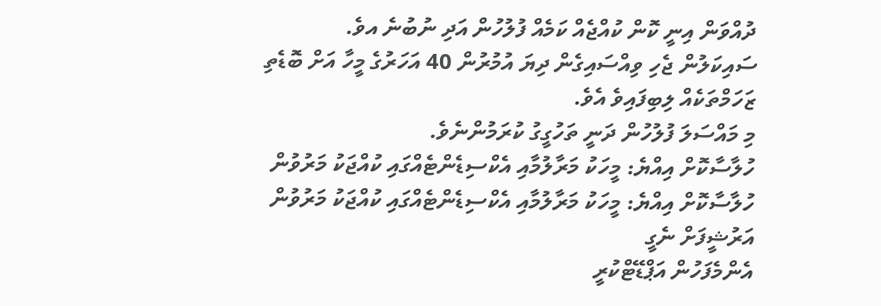ދުއްވަން އިނީ ކޮން ކުއްޖެއް ކަމެއް ފުލުހުން އަދި ނުބުނެ އވެ.
ސައިކަލުން ޖެހި ވިއްސައިގެން ދިޔަ އުމުރުން 40 އަހަރުގެ މީހާ އަށް ބޮޑެތި ޒަހަމްތަކެއް ލިބިފައިވެ އެވެ.
މި މައްސަލަ ފުލުހުން ދަނީ ތަހުގީގު ކުރަމުންނެވެ.
ހުލާސާކޮށް އިއްޔެ: މީހަކު މަރާލުމާއި އެކްސިޑެންޓެއްގައި ކުއްޖަކު މަރުވުން ހުލާސާކޮށް އިއްޔެ: މީހަކު މަރާލުމާއި އެކްސިޑެންޓެއްގައި ކުއްޖަކު މަރުވުން
އަރުޝީފަށް ނެގީ
އެންމެފަހުން އަޕްޑޭޓްކުރީ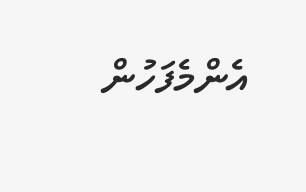އެންމެފަހުން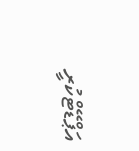އަޕްޑޭޓްކުރީ